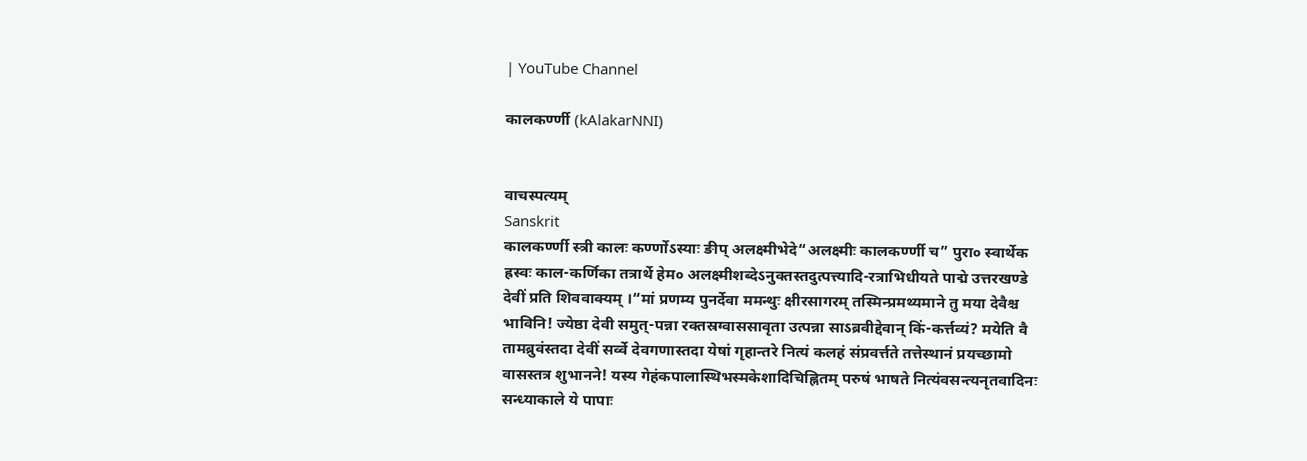| YouTube Channel

कालकर्ण्णी (kAlakarNNI)


वाचस्पत्यम्
Sanskrit
कालकर्ण्णी स्त्री कालः कर्ण्णोऽस्याः ङीप् अलक्ष्मीभेदे“अलक्ष्मीः कालकर्ण्णी च” पुरा० स्वार्थेक ह्रस्वः काल-कर्णिका तत्रार्थे हेम० अलक्ष्मीशब्देऽनुक्तस्तदुत्पत्त्यादि-रत्राभिधीयते पाद्मे उत्तरखण्डे देवीं प्रति शिववाक्यम् ।“मां प्रणम्य पुनर्देवा ममन्थुः क्षीरसागरम् तस्मिन्प्रमथ्यमाने तु मया देवैश्च भाविनि! ज्येष्ठा देवी समुत्-पन्ना रक्तस्रग्वाससावृता उत्पन्ना साऽब्रवीद्देवान् किं-कर्त्तव्यं? मयेति वै तामब्रुवंस्तदा देवीं सर्व्वे देवगणास्तदा येषां गृहान्तरे नित्यं कलहं संप्रवर्त्तते तत्तेस्थानं प्रयच्छामो वासस्तत्र शुभानने! यस्य गेहंकपालास्थिभस्मकेशादिचिह्नितम् परुषं भाषते नित्यंवसन्त्यनृतवादिनः सन्ध्याकाले ये पापाः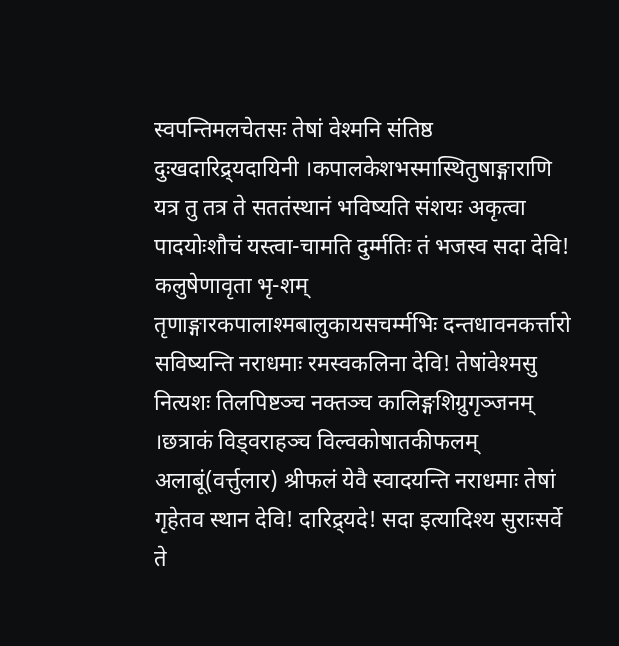स्वपन्तिमलचेतसः तेषां वेश्मनि संतिष्ठ दुःखदारिद्र्यदायिनी ।कपालकेशभस्मास्थितुषाङ्गाराणि यत्र तु तत्र ते सततंस्थानं भविष्यति संशयः अकृत्वा पादयोःशौचं यस्त्वा-चामति दुर्म्मतिः तं भजस्व सदा देवि! कलुषेणावृता भृ-शम् तृणाङ्गारकपालाश्मबालुकायसचर्म्मभिः दन्तधावनकर्त्तारो सविष्यन्ति नराधमाः रमस्वकलिना देवि! तेषांवेश्मसु नित्यशः तिलपिष्टञ्च नक्तञ्च कालिङ्गशिग्रुगृञ्जनम् ।छत्राकं विड्वराहञ्च विल्वकोषातकीफलम् अलाबूं(वर्त्तुलार) श्रीफलं येवै स्वादयन्ति नराधमाः तेषां गृहेतव स्थान देवि! दारिद्र्यदे! सदा इत्यादिश्य सुराःसर्वे ते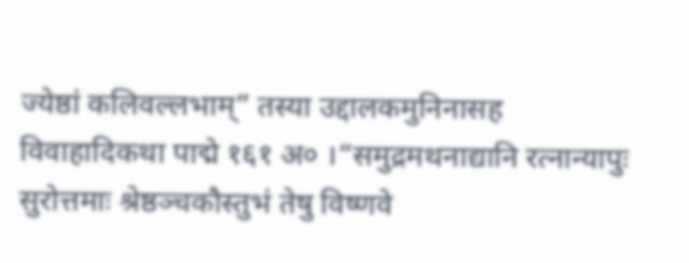ज्येष्ठां कलिवल्लभाम्” तस्या उद्दालकमुनिनासह विवाहादिकथा पाद्मे १६१ अ० ।“समुद्रमथनाद्यानि रत्नान्यापुः सुरोत्तमाः श्रेष्ठञ्चकौस्तुभं तेषु विष्णवे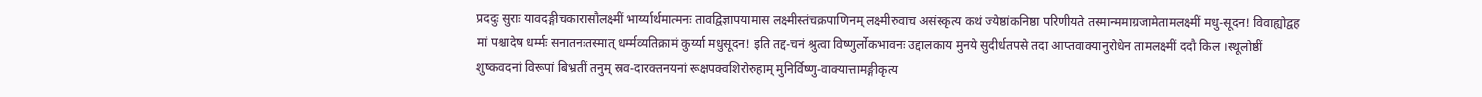प्रददुः सुराः यावदङ्गीचकारासौलक्ष्मीं भार्य्यार्थमात्मनः तावद्विज्ञापयामास लक्ष्मीस्तंचक्रपाणिनम् लक्ष्मीरुवाच असंस्कृत्य कथं ज्येष्ठांकनिष्ठा परिणीयते तस्मान्ममाग्रजामेतामलक्ष्मीं मधु-सूदन! विवाह्योद्वह मां पश्चादेष धर्म्मः सनातनःतस्मात् धर्म्मव्यतिक्रामं कुर्य्या मधुसूदन! इति तद्द-चनं श्रुत्वा विष्णुर्लोकभावनः उद्दालकाय मुनये सुदीर्धतपसे तदा आप्तवाक्यानुरोधेन तामलक्ष्मीं ददौ किल ।स्थूलोष्ठीं शुष्कवदनां विरूपां बिभ्रतीं तनुम् स्रव-दारक्तनयनां रूक्षपक्वशिरोरुहाम् मुनिर्विष्णु-वाक्यात्तामङ्गीकृत्य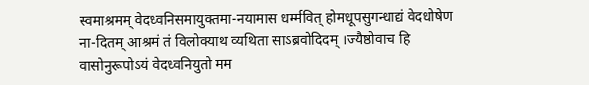स्वमाश्रमम् वेदध्वनिसमायुक्तमा-नयामास धर्म्मवित् होमधूपसुगन्धाद्यं वेदधोषेण ना-दितम् आश्रमं तं विलोक्याथ व्यथिता साऽब्रवोदिदम् ।ज्यैष्ठोवाच हि वासोनुरूपोऽयं वेदध्वनियुतो मम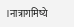।नात्रागमिष्ये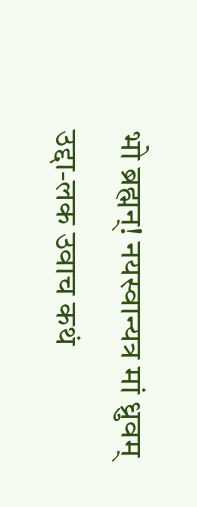भो ब्रह्मन्! नयस्वान्यत्र मां ध्रुवम् उद्दा-लक उवाच कथं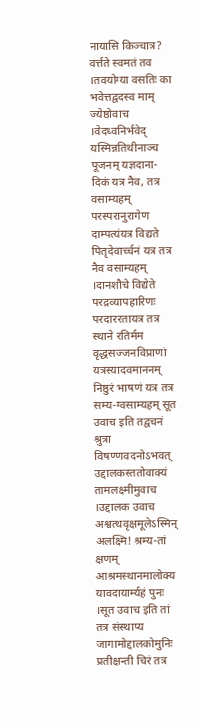नायासि किञ्चात्र? वर्त्तते स्वमतं तव ।तवयोग्या वसतिः का भवेत्तद्वदस्व माम् ज्येष्ठोवाच ।वेदध्वनिर्भवेद् यस्मिन्नतिथीनाञ्च पूजनम् यज्ञदाना-दिकं यत्र नैव, तत्र वसाम्यहम् परस्परानुरागेण दाम्पत्यंयत्र विद्यते पितृदेवार्च्चनं यत्र तत्र नैव वसाम्यहम् ।दानशौचे विद्येते परद्रव्यापहारिणः परदाररतायत्र तत्र स्थाने रतिर्मम वृद्धसज्जनविप्राणां यत्रस्यादवमाननम् निष्ठुरं भाषणं यत्र तत्र सम्य-ग्वसाम्यहम् सूत उवाच इति तद्वचनं श्रुत्रा विषण्णवदनोऽभवत् उद्दालकस्ततोवाक्यं तामलक्ष्मीमुवाच ।उद्दालक उवाच अश्वत्थवृक्षमूलेऽस्मिन् अलक्ष्मि! श्रम्य-तां क्षणम् आश्रमस्थानमालोक्य यावदायार्म्यहं पुनः ।सूत उवाच इति तां तत्र संस्थाप्य जागामोद्दालकोमुनिः प्रतीक्षन्ती चिरं तत्र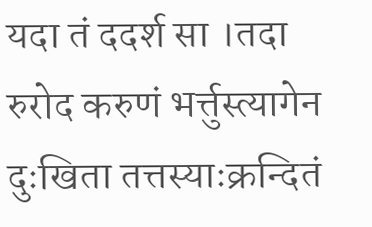यदा तं ददर्श सा ।तदा रुरोद करुणं भर्त्तुस्त्यागेन दुःखिता तत्तस्याःक्रन्दितं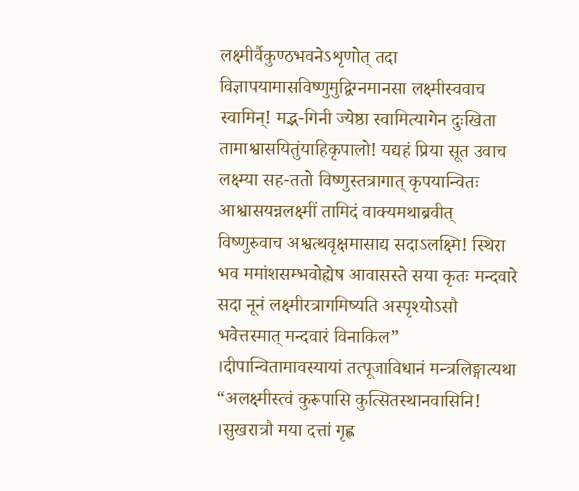लक्ष्मीर्वैकुण्ठभवनेऽशृणोत् तदा विज्ञापयामासविष्णुमुद्विग्नमानसा लक्ष्मीस्ववाच स्वामिन्! मद्भ-गिनी ज्येष्ठा स्वामित्यागेन दुःखिता तामाश्वासयितुंयाहिकृपालो! यद्यहं प्रिया सूत उवाच लक्ष्म्या सह-ततो विष्णुस्तत्रागात् कृपयान्वितः आश्वासयन्नलक्ष्मीं तामिदं वाक्यमथाब्रवीत् विष्णुरुवाच अश्वत्थवृक्षमासाद्य सदाऽलक्ष्मि! स्थिरा भव ममांशसम्भवोह्येष आवासस्ते सया कृतः मन्दवारे सदा नूनं लक्ष्मीरत्रागमिष्यति अस्पृश्योऽसौ भवेत्तस्मात् मन्दवारं विनाकिल” ।दीपान्वितामावस्यायां तत्पूजाविधानं मन्त्रलिङ्गात्यथा “अलक्ष्मीस्त्वं कुरूपासि कुत्सितस्थानवासिनि! ।सुखरात्रौ मया दत्तां गृह्ण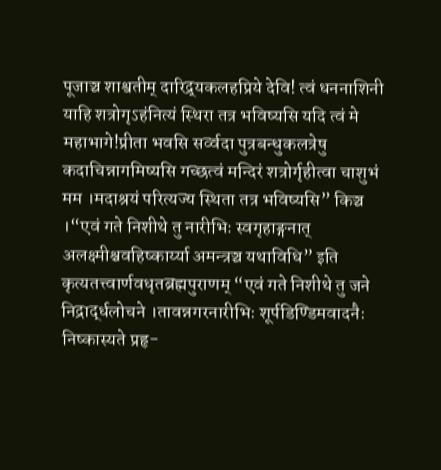पूजाञ्च शाश्वतीम् दारिद्र्यकलहप्रिये देवि! त्वं धननाशिनी याहि शत्रोगृऽहंनित्यं स्थिरा तत्र भविष्यसि यदि त्वं मे महाभागे!प्रीता भवसि सर्व्वदा पुत्रबन्धुकलत्रेषु कदाचिन्नागमिष्यसि गच्छत्वं मन्दिरं शत्रोर्गृहीत्वा चाशुभं मम ।मदाश्रयं परित्यज्य स्थिता तत्र भविष्यसि” किञ्च ।“एवं गते निशीथे तु नारीभिः स्वगृहाङ्गनात् अलक्ष्मीश्चवहिष्कार्य्या अमन्त्रञ्च यथाविधि” इति कृत्यतत्त्वार्णवधृतब्रह्मपुराणम् “एवं गते निशीथे तु जने निद्रार्द्धलोचने ।तावन्नगरनारीभिः शूर्पडिण्डिमवादनैः निष्कास्यते प्रहृ-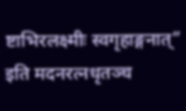ष्टाभिरलक्ष्मीः स्वगृहाङ्गनात्” इति मदनरत्नधृतञ्च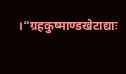।“ग्रहकुष्माण्डखेटाद्याः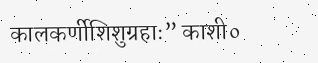कालकर्णीशिशुग्रहाः” काशी०